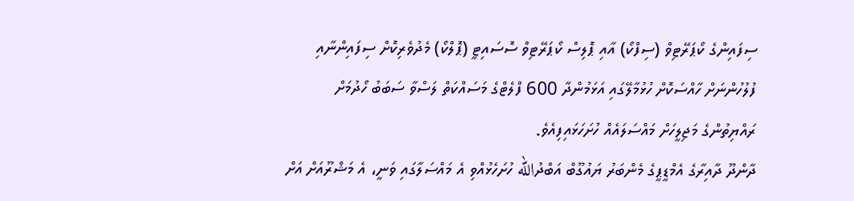ސިފައިންގެ ކޯޕަރޭޓިވް (ސިފްކޯ) އާއި ޕޮލިސް ކޯޕަރޭޓިވް ސޮސައިޓީ (ޕޮލްކޯ) މެދުވެރިކޮށް ސިފައިންނާއި ފުލުހުންނަށް ހާއްސަކޮށް ހުޅުމާލޭގައި އަޅަމުންދާ 600 ފްލެޓްގެ މަސައްކަތް ލަސްވާ ސަބަބު ހޯދުމަށް ރައްޔިތުންގެ މަޖިލީހަށް މައްސަލައެއް ހުށަހަޅައިފިއެވެ.
ދާންދޫ ދާއިރާގެ އެމްޑީޕީގެ މެންބަރު ޔައުގޫބް އަބްދުالله ހުށަހެޅުއްވި އެ މައްސަލާގައި ވަނީ، އެ މަޝްރޫއަށް އަށް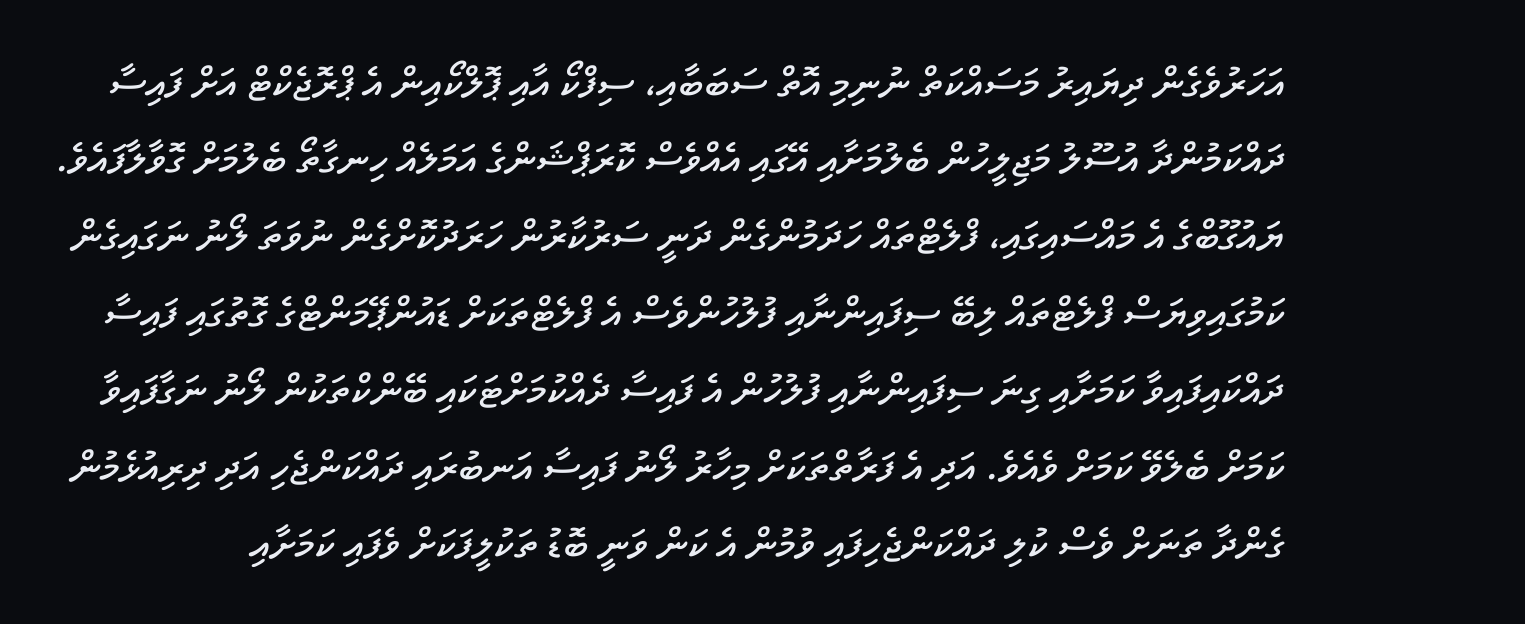އަހަރުވެގެން ދިޔައިރު މަސައްކަތް ނުނިމި އޮތް ސަބަބާއި، ސިފްކޯ އާއި ޕޮލްކޯއިން އެ ޕްރޮޖެކްޓް އަށް ފައިސާ ދައްކަމުންދާ އުސޫލު މަޖިލީހުން ބެލުމަށާއި އޭގައި އެއްވެސް ކޮރަޕްޝަންގެ އަމަލެއް ހިނގާތޯ ބެލުމަށް ގޮވާލާފައެވެ.
ޔައުގޫބްގެ އެ މައްސައިގައި، ފްލެޓްތައް ހަދަމުންގެން ދަނީ ސަރުކާރުން ހަރަދުކޮށްގެން ނުވަތަ ލޯނު ނަގައިގެން ކަމުގައިވިޔަސް ފްލެޓްތައް ލިބޭ ސިފައިންނާއި ފުލުހުންވެސް އެ ފްލެޓްތަކަށް ޑައުންޕޭމަންޓްގެ ގޮތުގައި ފައިސާ ދައްކައިފައިވާ ކަމަށާއި ގިނަ ސިފައިންނާއި ފުލުހުން އެ ފައިސާ ދެއްކުމަށްޓަކައި ބޭންކްތަކުން ލޯނު ނަގާފައިވާ ކަމަށް ބެލެވޭ ކަމަށް ވެއެވެ. އަދި އެ ފަރާތްތަކަށް މިހާރު ލޯނު ފައިސާ އަނބުރައި ދައްކަންޖެހި އަދި ދިރިއުޅެމުން ގެންދާ ތަނަށް ވެސް ކުލި ދައްކަންޖެހިފައި ވުމުން އެ ކަން ވަނީ ބޮޑު ތަކުލީފަކަށް ވެފައި ކަމަށާއި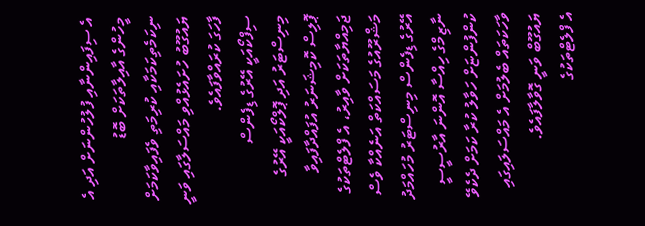އެ ސިފައިންނާއި ފުލުހުންނަށް އަދި އެ މީހުންގެ އާއިލާތަކަށް ބޮޑު ނިކަމެތިކަމަކާއި ކުރިމަތި ވެފައިވާކަމަށް ޔައުގޫބު ހުށައެޅުއްވި މައްސަލާގައި ވަނީ ފާހަގަ ކުރައްވާފައެވެ.
ސިފްކޯއަކީ އޭރުގެ ޑިފެންސް މިނިސްޓަރު އަދި ޕޮލްކޯއަކީ އޭރުގެ ޕޮލިސް ކޮމިޝަނަރު އުފައްދާފައިވާ ޖަމިއްޔާތަކަށް ވާއިރު، އެ ފްލެޓްތަކުގެ މަޝްރޫއުގެ މަސައްކަތް އަނެއްކާ ވެސް އޭރުގެ ޑިފެންސް މިނިސްޓަރު މުހައްމަދު ނާޒިމްގެ ހިއްސާ އޮންނަ އާރުސީސީ ކުންފުންޏަށް ހަވާލު ކުރާ ކަމަށް ދެކެވޭ ވާހަކަތައް ބެލުމަށް އެ މައްސަލައިގައި ޔައުގޫބް ވަނީ ގޮވާލާފައެވެ.
އެ ފްލެޓްތަކުގެ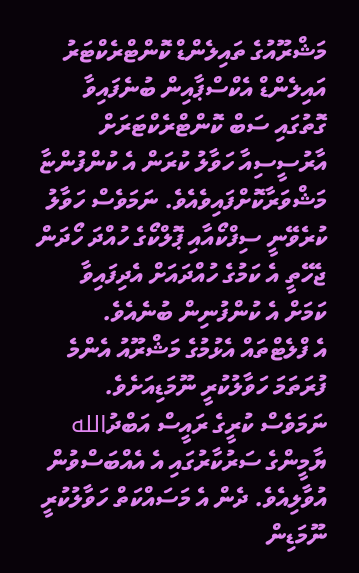މަޝްރޫއުގެ ތައިލެންޑް ކޮންޓްރެކްޓަރު އައިލެންޑް އެކްސްޕާއިން ބުނެފައިވާ ގޮތުގައި ސަބް ކޮންޓްރެކްޓަރަށް އާރުސީސިއާ ހަވާލު ކުރަން އެ ކުންފުންޏާ މަޝްވަރާކޮށްފައިވެއެވެ. ނަމަވެސް ހަވާލު ކުރެވޭނީ ސިފްކޯއާއި ޕޮލްކޯގެ ހުއްދަ ހޯދަން ޖެހޭތީ އެ ކަމުގެ ހުއްދައަށް އެދިފައިވާ ކަމަށް އެ ކުންފުނިން ބުނެއެވެ.
އެ ފްލެޓްތައް އެޅުމުގެ މަޝްރޫއު އެންމެ ފުރަތަމަ ހަވާލުކުރީ ނޫމަޑިއަށެވެ. ނަމަވެސް ކުރީގެ ރައީސް އަބްދުالله ޔާމީންގެ ސަރުކާރުގައި އެ އެއްބަސްވުން އުވާލިއެވެ. ދެން އެ މަސައްކަތް ހަވާލުކުރީ ނޫމަޑިން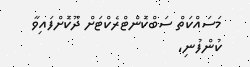މަސައްކަތް ސަބްކޮންޓްރެކްޓަށް ދޫކޮށްފައިވާ ކުންފުނި،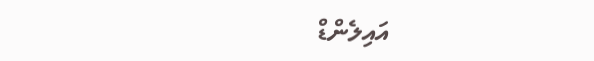އައިލެންޑް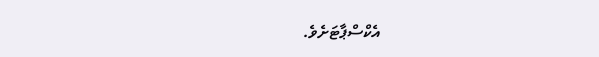އެކްސްޕާޓަށެވެ.